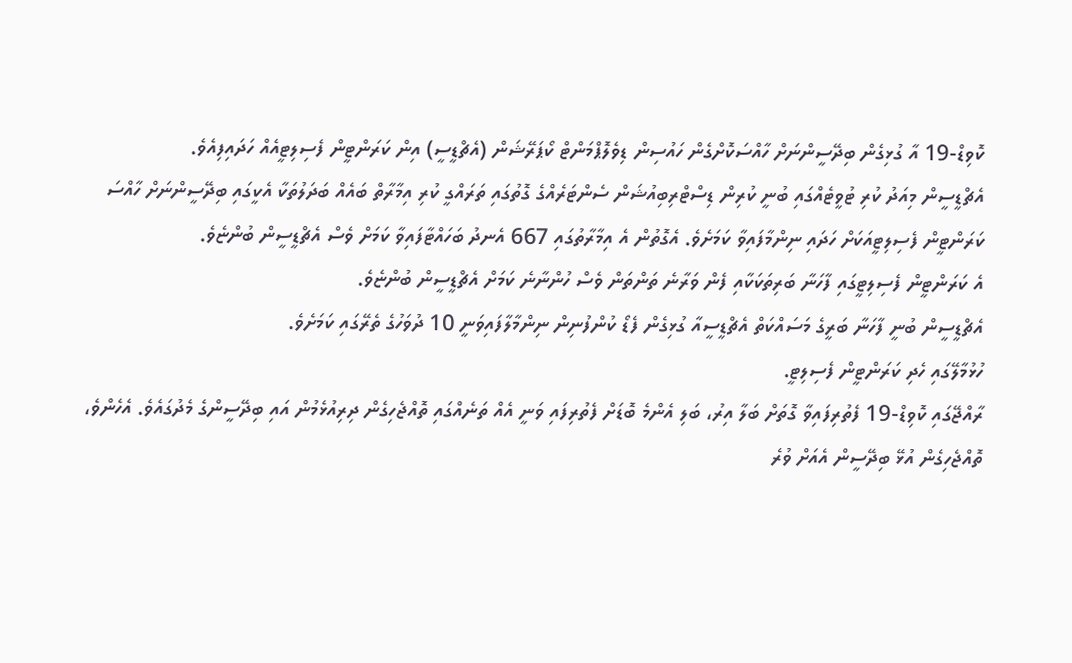ކޮވިޑް-19 އާ ގުޅިގެން ބިދޭސީންނަށް ހާއްސަކޮށްގެން ހައުސިން ޑިވެލޮޕްމަންޓް ކޯޕަރޭޝަން (އެޗްޑީސީ) އިން ކަރަންޓީން ފެސިލިޓީއެއް ހަދައިފިއެވެ.
އެޗްޑީސީން މިއަދު ކުރި ޓުވީޓެއްގައި ބުނީ ކުރިން ޑިސްޓްރިބިއުޝަން ސެންޓަރެއްގެ ގޮތުގައި ތަރައްގީ ކުރި އިމާރާތް ބައެއް ބަދަލުތަކާ އެކީގައި ބިދޭސީންނަށް ހާއްސަ ކަރަންޓީން ފެސިލިޓީއަކަށް ހަދައި ނިންމާފައިވާ ކަމަށެވެ. އެގޮތުން އެ އިމާރާތުގައި 667 އެނދު ބަހައްޓާފައިވާ ކަމަށް ވެސް އެޗްޑީސީން ބުންޏެވެ.
އެ ކަރަންޓީން ފެސިލިޓީގައި ފާހަނާ ބަރިތަކަކާއި ފެން ވަރާނެ ތަންތަން ވެސް ހުންނާނެ ކަމަށް އެޗްޑީސީން ބުންޏެވެ.
އެޗްޑީސީން ބުނީ ފާހަނާ ބަރީގެ މަސައްކަތް އެޗްޑީސީއާ ގުޅިގެން ފެޑޯ ކުންފުނިން ނިންމާލާފައިވަނީ 10 ދުވަހުގެ ތެރޭގައި ކަމަށެވެ.
ހުޅުމާލޭގައި ހެދި ކަރަންޓީން ފެސިލިޓީ.
ރާއްޖޭގައި ކޮވިޑް-19 ފެތުރިފައިވާ ގޮތަށް ބަލާ އިރު، ބަލި އެންމެ ބޮޑަށް ފެތުރިފައި ވަނީ އެއް ތަނެއްގައި ތޮއްޖެހިގެން ދިރިއުޅެމުން އައި ބިދޭސީންގެ މެދުގައެވެ. އެހެންވެ، ތޮއްޖެހިގެން އުޅޭ ބިދޭސީން އެއަށް ވުރެ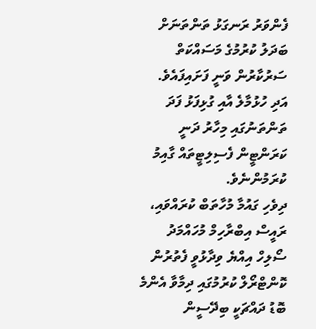ފެންވަރު ރަނގަޅު ތަންތަނަށް ބަދަލު ކުރުމުގެ މަސައްކަތް ސަރުކާރުން ވަނީ ފަށައިފައެވެ.
އަދި ހުޅުމާލެ އާއި ގުޅިފަޅު ފަދަ ތަންތަނުގައި މިހާރު ދަނީ ކަރަންޓީން ފެސިލިޓީތައް ގާއިމު ކުރަމުންނެވެ.
ދިވެހި ގައުމާ މުހާތަބް ކުރައްވައި، ރައީސް އިބްރާހިމް މުހައްމަދު ސޯލިހް އިއްޔެ ވިދާޅުވީ ފެތުރުން ކޮންޓްރޯލް ކުރުމުގައި ދިމާވާ އެންމެ ބޮޑު ދައްޗަކީ ބިދޭސީން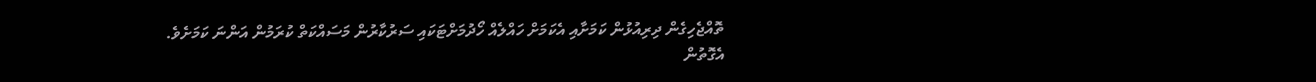ތޮއްޖެހިގެން ދިރިއުޅުން ކަމަށާއި އެކަމަށް ހައްލެއް ހޯދުމަށްޓަކައި ސަރުކާރުން މަސައްކަތް ކުރަމުން އަންނަ ކަމަށެވެ.
އެގޮތުން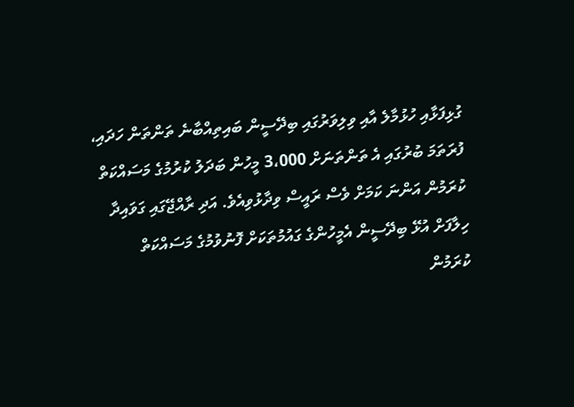ގުޅިފަޅާއި ހުޅުމާލެ އާއި ވިލިވަރުގައި ބިދޭސީން ބައިތިއްބާނެ ތަންތަން ހަދައި، ފުރަތަމަ ބުރުގައި އެ ތަންތަނަށް 3،000 މީހުން ބަދަލު ކުރުމުގެ މަސައްކަތް ކުރަމުން އަންނަ ކަމަށް ވެސް ރައީސް ވިދާޅުވިއެވެ. އަދި ރާއްޖޭގައި ގަވައިދާ ހިލާފަށް އުޅޭ ބިދޭސީން އެމީހުންގެ ގައުމުތަކަށް ފޮނުވުމުގެ މަސައްކަތް ކުރަމުން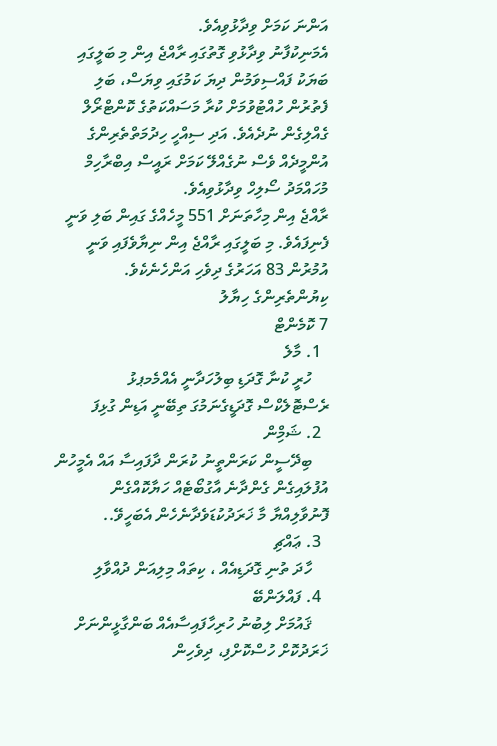އަންނަ ކަމަށް ވިދާޅުވިއެވެ.
އެމަނިކުފާނު ވިދާޅުވި ގޮތުގައި ރާއްޖެ އިން މި ބަލީގައި ބަޔަކު ފައްސިވަމުން ދިޔަ ކަމުގައި ވިޔަސް، ބަލި ފެތުރުން ހުއްޓުވުމަށް ކުރާ މަސައްކަތުގެ ކޮންޓްރޯލް ގެއްލިގެން ނުދެއެވެ. އަދި ސިއްހީ ހިދުމަތްތެރިންގެ އުންމީދެއް ވެސް ނުގެއްލޭ ކަމަށް ރައީސް އިބްރާހިމް މުހައްމަދު ސޯލިހް ވިދާޅުވިއެވެ.
ރާއްޖެ އިން މިހާތަނަށް 551 މީހެއްގެ ގައިން ބަލި ވަނީ ފެނިފައެވެ. މި ބަލީގައި ރާއްޖެ އިން ނިޔާވެފައި ވަނީ އުމުރުން 83 އަހަރުގެ ދިވެހި އަންހެނެކެވެ.
ކިޔުންތެރިންގެ ހިޔާލު
7 ކޮމެންޓް
  1. މާލެ
    ހުރީ ކުނާ ގޮދަޑި ބިލުހަދާނީ އެއްމެމޕޅު ރެސްޓޮލެކްސް ގޮދަޑީގެނަމުގަ ތިބޭނީ އަޑިން ގުޅިފަ
  2. ޝަމްިން
    ބިދޭސީން ކަރަންތީނު ކުރަން ދާފައިސާ އައް އެމީހުން އުފުލައިގެން ގެންދާނެ އާގުބޯޓެއް ހަޔާކޮއްގެން ފޮނުވާލިއްޔާ މާ ޚަރަދުކުޑަވެދާނެހެން އެބަހީވޭ..
  3. ޢައްޗި
    ހާދަ ތުނި ގޮދަޑިއެއް ، ކިތައް މިލިއަން ދުއްވާލި
  4. ފައްލަންބޭ
    ޤައުމަށް ލިބުނު ހުރިހާފައިސާއެއް ބަންގާޅީންނަށް ޚަރަދުކޮށް ހުސްކޮށްފި، ދިވެހިން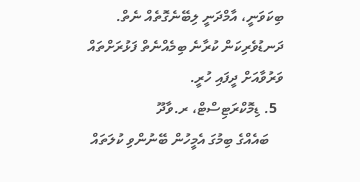ބިކަވަނީ، އާމްދަނީ ލިބޭނެގޮތެއް ނެތް. ދަނޑުވެރިކަން ކުރާނެ ބިމެއްނެތް ފަޅުރަށްތައް ވަރުވާއަށް ދީފައި ހުރީ.
  5. ޑިމޮކްރަޓިސްޓް، ރ.ވާދޫ
    ބައެއްގެ ބިމުގަ އެމީހުން ބޭނުންވި ކުލަތައް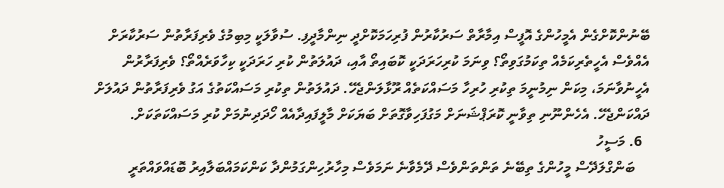ބޭނުންކޮށްގެން އެމީހުންގެ އޮފީސް އިމާރާތް ސަރުކާރުން ފުރިހަމަކޮށްދީ ނިންމާދީފި. ސުވާލަކީ މިބިމުގެ ވެރިފަރާތުން ސަރުކާރަށް އެއްވެސް އެހީތެރިކަމެއް ތިކަމުގަވިތޯ؟ ވިނަމަ ކުރިހަރަދަކީ ކޮބައިތޯ އާއި، ދައުލަތުން ކުރި ހަރަދަކީ ކިހާވަރެއްތޯ؟ ވެރިފަރާރުން އެހީނުވާނަމަ، މިކަން ނިމުނީމަ ތިކުރި ހުރިހާ މަސައްކަތެއް ރޫޅާލަންޖެހޭ. ދައުލަތުން ތިކުރި މަސައްކަތުގެ އަގު ވެރިފަރާތުން ދައުލަށް ދައްކަންޖެހޭ. އެހެންނޫނި ތިވާނީ ކޮރަޕްޝަނަށް މަގުފަހިވާގޮތަށް ބަޔަކަށް މާލީފައިދާއެއް ހޯދަދިނުމަށް ކުރި މަސައްކަތަކަށް.
  6. މަސީހު
    ބަންގްލަދޭސް މީހުންގެ ތިބޭނެ ތަންތަންވެސް ދޭމެވާނެ ނަމަވެސް މިހާރުހިންގަމުންދާ ކަންކަމައްބަލާއިރު ބޮޑައްވައްތަރީ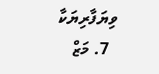ވިޔަފާރިޔަކާ
  7. މަޒް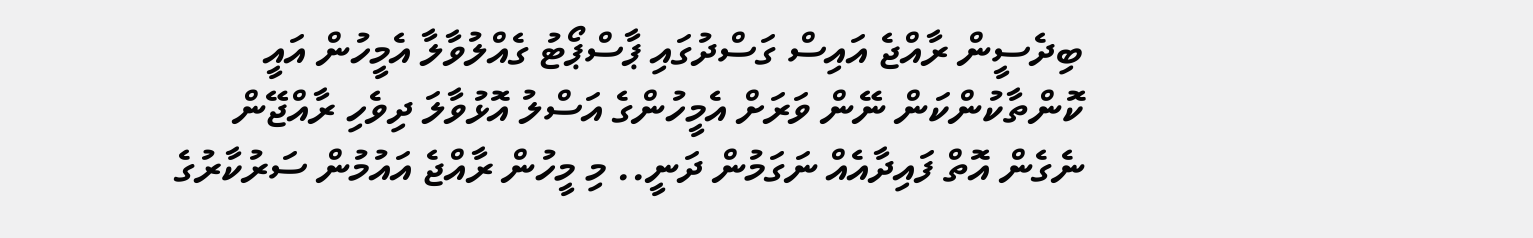ބިދެސީން ރާއްޖެ އައިސް ގަސްދުގައި ޕާސްޕޯޓު ގެއްލުވާލާ އެމީހުން އައީ ކޮންތާކުންކަން ނޭން ވަރަށް އެމީހުންގެ އަސްލު އޮޅުވާލަ ދިވެހި ރާއްޖޭން ނެގެން އޮތް ފައިދާއެއް ނަގަމުން ދަނީ.. މި މީހުން ރާއްޖެ އައުމުން ސަރުކާރުގެ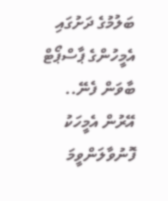ބަލުމުގެ ދަށުގައި އެމީހުންގެ ޕާސްޕޯޓް ބާވަން ފެނޭ.. އޭރުން އެމީހަކު ފޮނުވާލަންވީމަ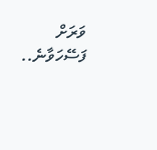ވަރަށް ފަސޭހަވާނެ..